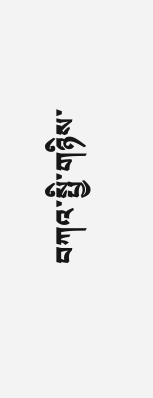བཀའ་སྤྱི་གཉིས་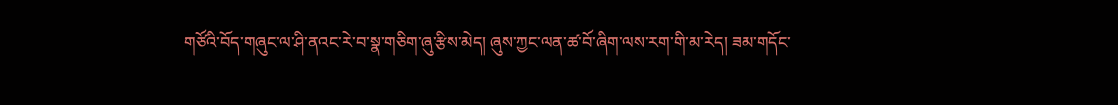གཙོའི་བོད་གཞུང་ལ་ཤི་ནའང་རེ་བ་སྣ་གཅིག་ཞུ་རྩིས་མེད། ཞུས་ཀྱང་ལན་ཚ་བོ་ཞིག་ལས་རག་གི་མ་རེད། ཟམ་གདོང་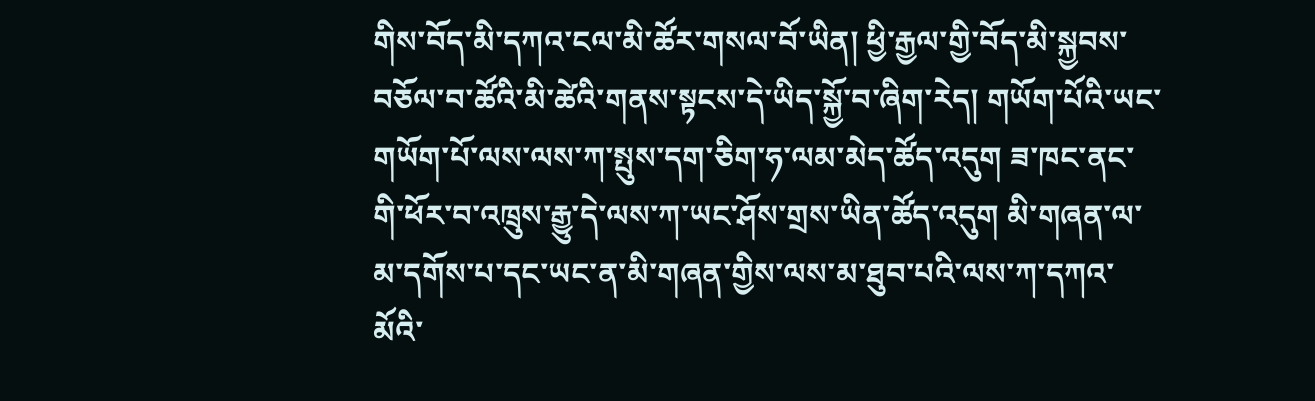གིས་བོད་མི་དཀའ་ངལ་མི་ཚོར་གསལ་བོ་ཡིན། ཕྱི་རྒྱལ་གྱི་བོད་མི་སྐྱབས་བཅོལ་བ་ཚོའི་མི་ཚེའི་གནས་སྟངས་དེ་ཡིད་སྐྱོ་བ་ཞིག་རེད། གཡོག་པོའི་ཡང་གཡོག་པོ་ལས་ལས་ཀ་སྤུས་དག་ཅིག་ཧ་ལམ་མེད་ཚོད་འདུག ཟ་ཁང་ནང་གི་ཕོར་བ་འཁྲུས་རྒྱུ་དེ་ལས་ཀ་ཡང་ཤོས་གྲས་ཡིན་ཚོད་འདུག མི་གཞན་ལ་མ་དགོས་པ་དང་ཡང་ན་མི་གཞན་གྱིས་ལས་མ་ཐུབ་པའི་ལས་ཀ་དཀའ་མོའི་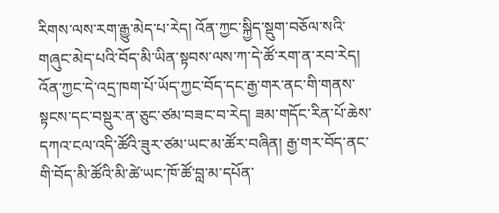རིགས་ལས་རག་རྒྱུ་མེད་པ་རེད། འོན་ཀྱང་སྐྱིད་སྡུག་བཅོལ་སའི་གཞུང་མེད་པའི་བོད་མི་ཡིན་སྟབས་ལས་ཀ་དེ་ཚོ་རག་ན་རབ་རེད། འོན་ཀྱང་དེ་འདྲ་ཁག་པོ་ཡོད་ཀྱང་བོད་དང་རྒྱ་གར་ནང་གི་གནས་སྟངས་དང་བསྡུར་ན་ཅུང་ཙམ་བཟང་བ་རེད། ཟམ་གདོང་རིན་པོ་ཆེས་དཀའ་ངལ་འདི་ཚོའི་ཟུར་ཙམ་ཡང་མ་ཚོར་བཞིན། རྒྱ་གར་བོད་ནང་གི་བོད་མི་ཚོའི་མི་ཚེ་ཡང་ཁོ་ཚོ་བླ་མ་དཔོན་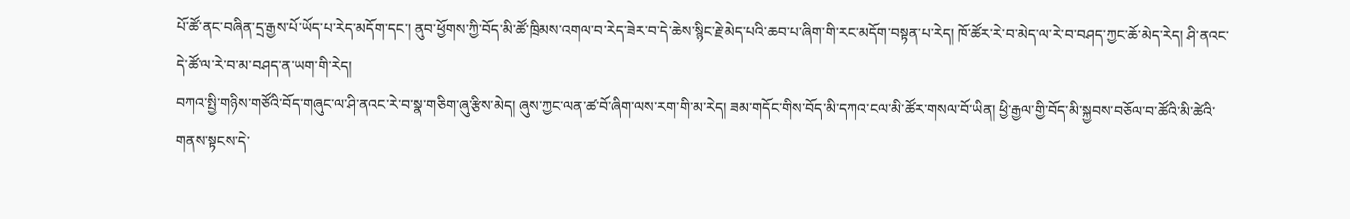པོ་ཚོ་ནང་བཞིན་དྲ་རྒྱས་པོ་ཡོད་པ་རེད་མདོག་དང་། ནུབ་ཕྱོགས་ཀྱི་བོད་མི་ཚོ་ཁྲིམས་འགལ་བ་རེད་ཟེར་བ་དེ་ཆེས་སྙིང་རྗེ་མེད་པའི་ཆབ་པ་ཞིག་གི་རང་མདོག་བསྟན་པ་རེད། ཁོ་ཚོར་རེ་བ་མེད་ལ་རེ་བ་བཤད་ཀྱང་ཆོ་མེད་རེད། ཤི་ནའང་དེ་ཚོ་ལ་རེ་བ་མ་བཤད་ན་ཡག་གི་རེད།
བཀའ་སྤྱི་གཉིས་གཙོའི་བོད་གཞུང་ལ་ཤི་ནའང་རེ་བ་སྣ་གཅིག་ཞུ་རྩིས་མེད། ཞུས་ཀྱང་ལན་ཚ་བོ་ཞིག་ལས་རག་གི་མ་རེད། ཟམ་གདོང་གིས་བོད་མི་དཀའ་ངལ་མི་ཚོར་གསལ་བོ་ཡིན། ཕྱི་རྒྱལ་གྱི་བོད་མི་སྐྱབས་བཅོལ་བ་ཚོའི་མི་ཚེའི་གནས་སྟངས་དེ་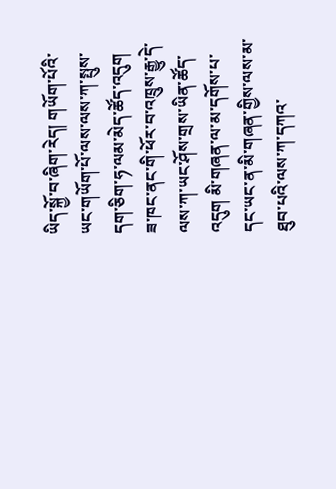ཡིད་སྐྱོ་བ་ཞིག་རེད། གཡོག་པོའི་ཡང་གཡོག་པོ་ལས་ལས་ཀ་སྤུས་དག་ཅིག་ཧ་ལམ་མེད་ཚོད་འདུག ཟ་ཁང་ནང་གི་ཕོར་བ་འཁྲུས་རྒྱུ་དེ་ལས་ཀ་ཡང་ཤོས་གྲས་ཡིན་ཚོད་འདུག མི་གཞན་ལ་མ་དགོས་པ་དང་ཡང་ན་མི་གཞན་གྱིས་ལས་མ་ཐུབ་པའི་ལས་ཀ་དཀའ་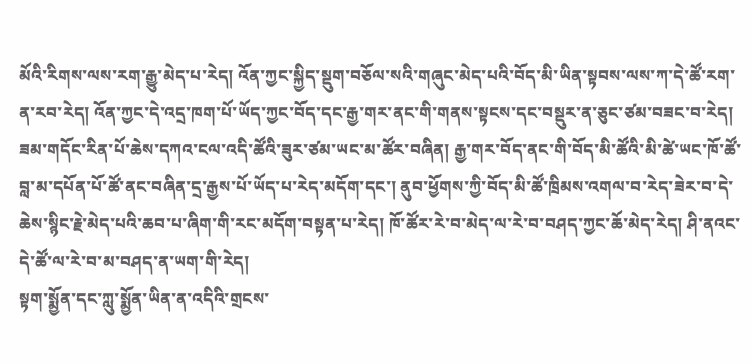མོའི་རིགས་ལས་རག་རྒྱུ་མེད་པ་རེད། འོན་ཀྱང་སྐྱིད་སྡུག་བཅོལ་སའི་གཞུང་མེད་པའི་བོད་མི་ཡིན་སྟབས་ལས་ཀ་དེ་ཚོ་རག་ན་རབ་རེད། འོན་ཀྱང་དེ་འདྲ་ཁག་པོ་ཡོད་ཀྱང་བོད་དང་རྒྱ་གར་ནང་གི་གནས་སྟངས་དང་བསྡུར་ན་ཅུང་ཙམ་བཟང་བ་རེད། ཟམ་གདོང་རིན་པོ་ཆེས་དཀའ་ངལ་འདི་ཚོའི་ཟུར་ཙམ་ཡང་མ་ཚོར་བཞིན། རྒྱ་གར་བོད་ནང་གི་བོད་མི་ཚོའི་མི་ཚེ་ཡང་ཁོ་ཚོ་བླ་མ་དཔོན་པོ་ཚོ་ནང་བཞིན་དྲ་རྒྱས་པོ་ཡོད་པ་རེད་མདོག་དང་། ནུབ་ཕྱོགས་ཀྱི་བོད་མི་ཚོ་ཁྲིམས་འགལ་བ་རེད་ཟེར་བ་དེ་ཆེས་སྙིང་རྗེ་མེད་པའི་ཆབ་པ་ཞིག་གི་རང་མདོག་བསྟན་པ་རེད། ཁོ་ཚོར་རེ་བ་མེད་ལ་རེ་བ་བཤད་ཀྱང་ཆོ་མེད་རེད། ཤི་ནའང་དེ་ཚོ་ལ་རེ་བ་མ་བཤད་ན་ཡག་གི་རེད།
སྟག་སྨྱོན་དང་ཀླུ་སྨྱོན་ཡིན་ན་འདིའི་གྲངས་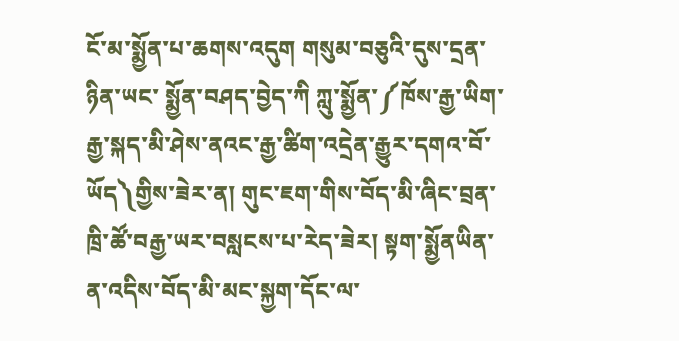ངོ་མ་སྨྱོན་པ་ཆགས་འདུག གསུམ་བཅུའི་དུས་དྲན་ཉིན་ཡང་ སྨྱོན་བཤད་བྱེད་ཀི ཀླུ་སྨྱོན་༼ཁོས་རྒྱ་ཡིག་རྒྱ་སྐད་མི་ཤེས་ནའང་རྒྱ་ཚིག་འདྲེན་རྒྱུར་དགའ་བོ་ཡོད༽གྱིས་ཟེར་ན། གུང་ཇག་གིས་བོད་མི་ཞིང་བྲན་ཁྲི་ཚོ་བརྒྱ་ཡར་བསླངས་པ་རེད་ཟེར། སྟག་སྨྱོནཡིན་ན་འདིས་བོད་མི་མང་སྐྱག་དོང་ལ་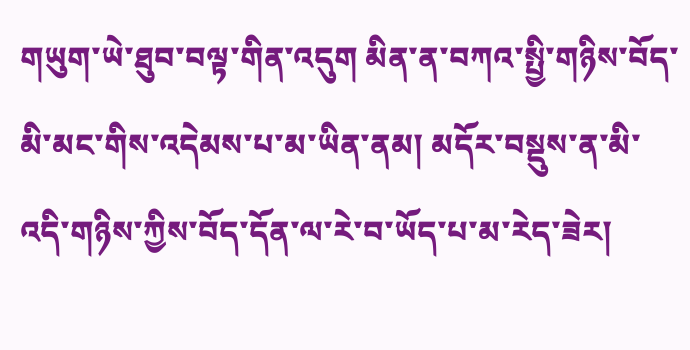གཡུག་ཡེ་ཐུབ་བལྟ་གིན་འདུག མིན་ན་བཀའ་སྤྱི་གཉིས་བོད་མི་མང་གིས་འདེམས་པ་མ་ཡིན་ནམ། མདོར་བསྡུས་ན་མི་འདི་གཉིས་ཀྱིས་བོད་དོན་ལ་རེ་བ་ཡོད་པ་མ་རེད་ཟེར།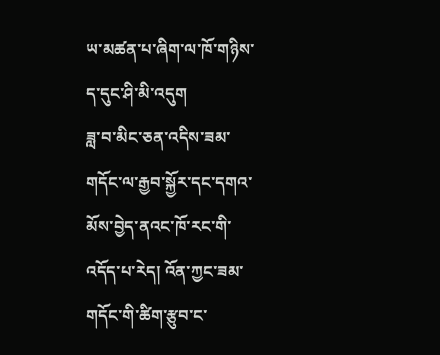ཡ་མཚན་པ་ཞིག་ལ་ཁོ་གཉིས་ད་དུང་ཤི་མི་འདུག
ཟླ་བ་མིང་ཅན་འདིས་ཟམ་གདོང་ལ་རྒྱབ་སྐྱོར་དང་དགའ་མོས་བྱེད་ནའང་ཁོ་རང་གི་འདོད་པ་རེད། འོན་ཀྱང་ཟམ་གདོང་གི་ཚིག་རྩུབ་ང་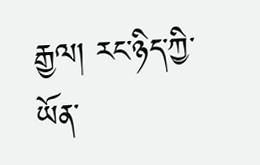རྒྱལ། རང་ཉིད་ཀྱི་ཡོན་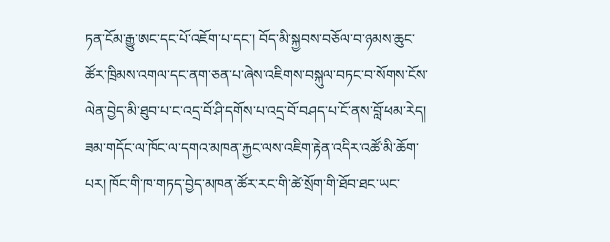ཏན་ངོམ་རྒྱུ་ཨང་དང་པོ་འཇོག་པ་དང་། བོད་མི་སྐྱབས་བཅོལ་བ་ཉམས་ཆུང་ཚོར་ཁྲིམས་འགལ་དང་ནག་ཅན་པ་ཞེས་འཇིགས་བསྐུལ་བཏང་བ་སོགས་ངོས་ལེན་བྱེད་མི་ཐུབ་པ་ང་འདྲ་བོ་ཤི་དགོས་པ་འདྲ་བོ་བཤད་པ་ངོ་ནས་བློ་ཕམ་རེད། ཟམ་གདོང་ལ་ཁོང་ལ་དགའ་མཁན་རྐྱང་ལས་འཇིག་རྟེན་འདིར་འཚོ་མི་ཆོག་པར། ཁོང་གི་ཁ་གཏད་བྱེད་མཁན་ཚོར་རང་གི་ཚེ་སྲོག་གི་ཐོབ་ཐང་ཡང་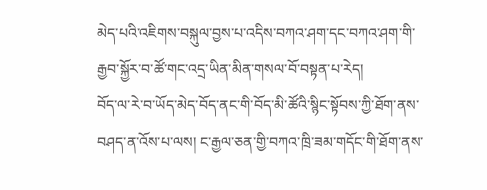མེད་པའི་འཇིགས་བསྐུལ་བྱས་པ་འདིས་བཀའ་ཤག་དང་བཀའ་ཤག་གི་རྒྱབ་སྐྱོར་བ་ཚོ་གང་འདྲ་ཡིན་མིན་གསལ་བོ་བསྟན་པ་རེད།
བོད་ལ་རེ་བ་ཡོད་མེད་བོད་ནང་གི་བོད་མི་ཚོའི་སྙིང་སྟོབས་ཀྱི་ཐོག་ནས་བཤད་ན་འོས་པ་ལས། ང་རྒྱལ་ཅན་གྱི་བཀའ་ཁྲི་ཟམ་གདོང་གི་ཐོག་ནས་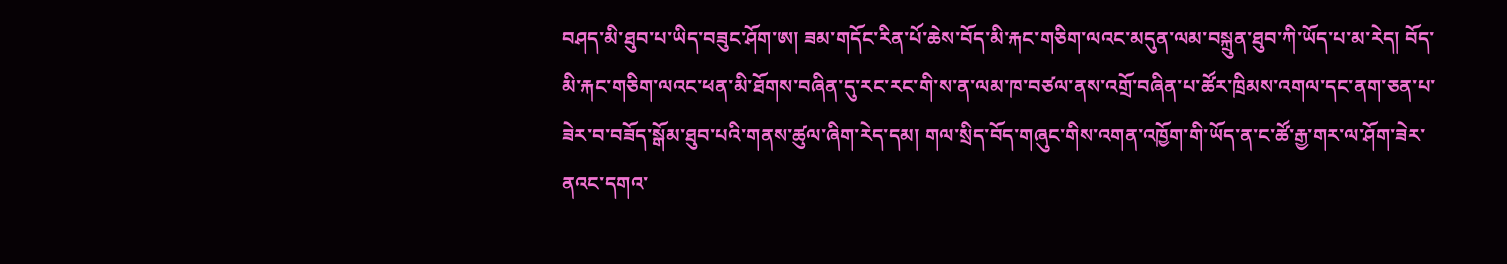བཤད་མི་ཐུབ་པ་ཡིད་བཟུང་ཤོག་ཨ། ཟམ་གདོང་རིན་པོ་ཆེས་བོད་མི་རྐང་གཅིག་ལའང་མདུན་ལམ་བསྐྲུན་ཐུབ་ཀི་ཡོད་པ་མ་རེད། བོད་མི་རྐང་གཅིག་ལའང་ཕན་མི་ཐོགས་བཞིན་དུ་རང་རང་གི་ས་ན་ལམ་ཁ་བཙལ་ནས་འགྲོ་བཞིན་པ་ཚོར་ཁྲིམས་འགལ་དང་ནག་ཅན་པ་ཟེར་བ་བཟོད་སྒོམ་ཐུབ་པའི་གནས་ཚུལ་ཞིག་རེད་དམ། གལ་སྲིད་བོད་གཞུང་གིས་འགན་འཁྱོག་གི་ཡོད་ན་ང་ཚོ་རྒྱ་གར་ལ་ཤོག་ཟེར་ནའང་དགའ་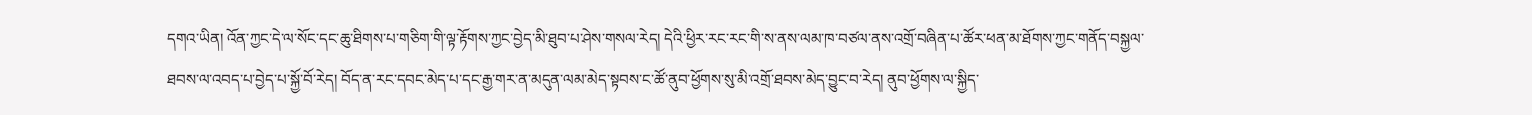དགའ་ཡིན། འོན་ཀྱང་དེ་ལ་སོང་དང་ཆུ་ཐིགས་པ་གཅིག་གི་ལྟ་རྟོགས་ཀྱང་བྱེད་མི་ཐུབ་པ་ཤེས་གསལ་རེད། དེའི་ཕྱིར་རང་རང་གི་ས་ནས་ལམ་ཁ་བཙལ་ནས་འགྲོ་བཞིན་པ་ཚོར་ཕན་མ་ཐོགས་ཀྱང་གནོད་བསྐྱལ་ཐབས་ལ་འབད་པ་བྱེད་པ་སྐྱོ་བོ་རེད། བོད་ན་རང་དབང་མེད་པ་དང་རྒྱ་གར་ན་མདུན་ལམ་མེད་སྟབས་ང་ཚོ་ནུབ་ཕྱོགས་སུ་མི་འགྲོ་ཐབས་མེད་བྱུང་བ་རེད། ནུབ་ཕྱོགས་ལ་སྐྱིད་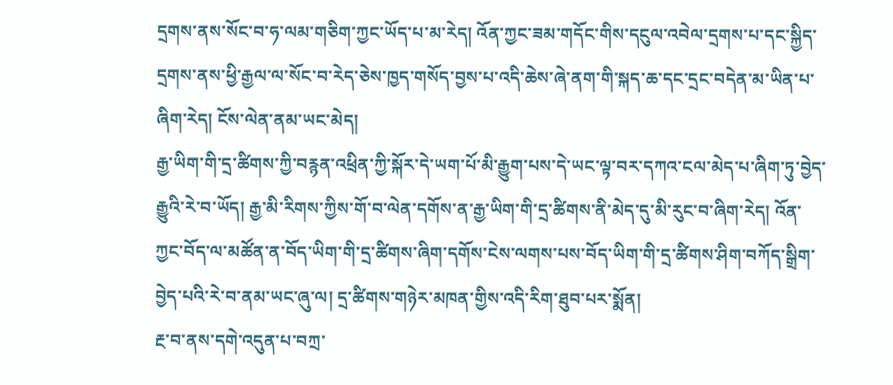དྲགས་ནས་སོང་བ་ཧ་ལམ་གཅིག་ཀྱང་ཡོད་པ་མ་རེད། འོན་ཀྱང་ཟམ་གདོང་གིས་དངུལ་འབེལ་དྲགས་པ་དང་སྐྱིད་དྲགས་ནས་ཕྱི་རྒྱལ་ལ་སོང་བ་རེད་ཅེས་ཁྱད་གསོད་བྱས་པ་འདི་ཆེས་ཞེ་ནག་གི་སྐད་ཆ་དང་དྲང་བདེན་མ་ཡིན་པ་ཞིག་རེད། ངོས་ལེན་ནམ་ཡང་མེད།
རྒྱ་ཡིག་གི་དྲ་ཚིགས་ཀྱི་བརྙན་འཕྲིན་ཀྱི་སྐོར་དེ་ཡག་པོ་མི་རྒྱུག་པས་དེ་ཡང་ལྟ་བར་དཀའ་ངལ་མེད་པ་ཞིག་ཏུ་བྱེད་རྒྱུའི་རེ་བ་ཡོད། རྒྱ་མི་རིགས་ཀྱིས་གོ་བ་ལེན་དགོས་ན་རྒྱ་ཡིག་གི་དྲ་ཚིགས་ནི་མེད་དུ་མི་རུང་བ་ཞིག་རེད། འོན་ཀྱང་བོད་ལ་མཚོན་ན་བོད་ཡིག་གི་དྲ་ཚིགས་ཞིག་དགོས་ངེས་ལགས་པས་བོད་ཡིག་གི་དྲ་ཚིགས་ཤིག་བཀོད་སྒྲིག་བྱེད་པའི་རེ་བ་ནམ་ཡང་ཞུ་ལ། དྲ་ཚིགས་གཉེར་མཁན་གྱིས་འདི་རིག་ཐུབ་པར་སྨོན།
རྔ་བ་ནས་དགེ་འདུན་པ་བཀྲ་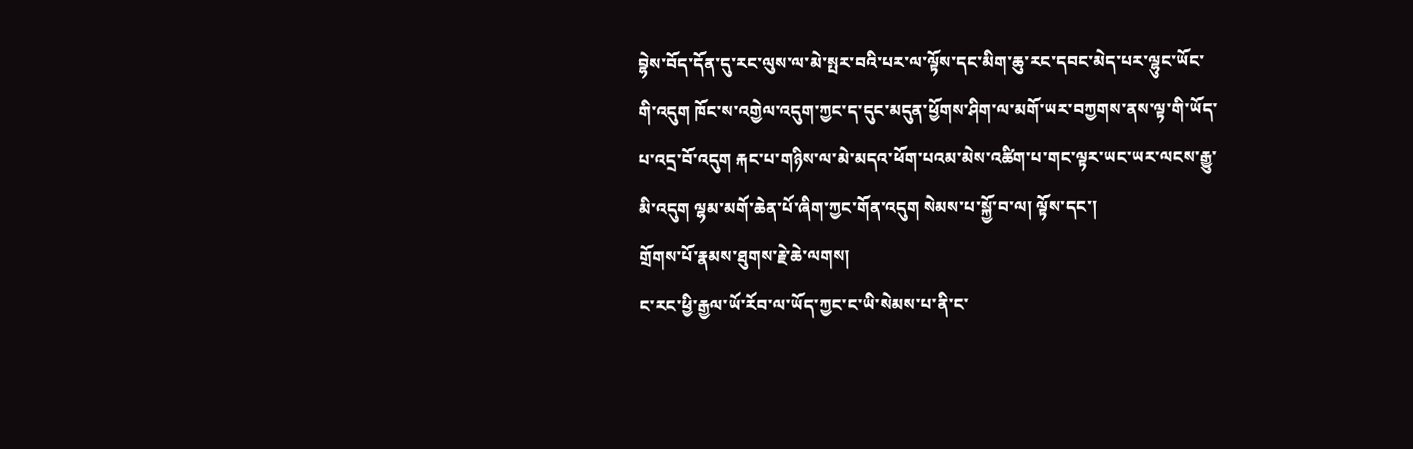བྷེས་བོད་དོན་དུ་རང་ལུས་ལ་མེ་སྤར་བའི་པར་ལ་ལྟོས་དང་མིག་ཆུ་རང་དབང་མེད་པར་ལྷུང་ཡོང་གི་འདུག ཁོང་ས་འགྱེལ་འདུག་ཀྱང་ད་དུང་མདུན་ཕྱོགས་ཤིག་ལ་མགོ་ཡར་བཀྱགས་ནས་ལྟ་གི་ཡོད་པ་འདྲ་བོ་འདུག རྐང་པ་གཉིས་ལ་མེ་མདའ་ཕོག་པའམ་མེས་འཚིག་པ་གང་ལྟར་ཡང་ཡར་ལངས་རྒྱུ་མི་འདུག ལྷམ་མགོ་ཆེན་པོ་ཞིག་ཀྱང་གོན་འདུག སེམས་པ་སྐྱོ་བ་ལ། ལྟོས་དང་།
གྲོགས་པོ་རྣམས་ཐུགས་རྗེ་ཆེ་ལགས།
ང་རང་ཕྱི་རྒྱལ་ཡོ་རོབ་ལ་ཡོད་ཀྱང་ང་ཡི་སེམས་པ་ནི་ང་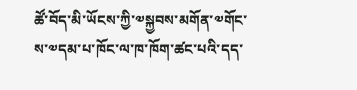ཚོ་བོད་མི་ཡོངས་ཀྱི་༧སྐྱབས་མགོན་༧གོང་ས་༧དམ་པ་ཁོང་ལ་ཁ་ཁོག་ཚང་པའི་དད་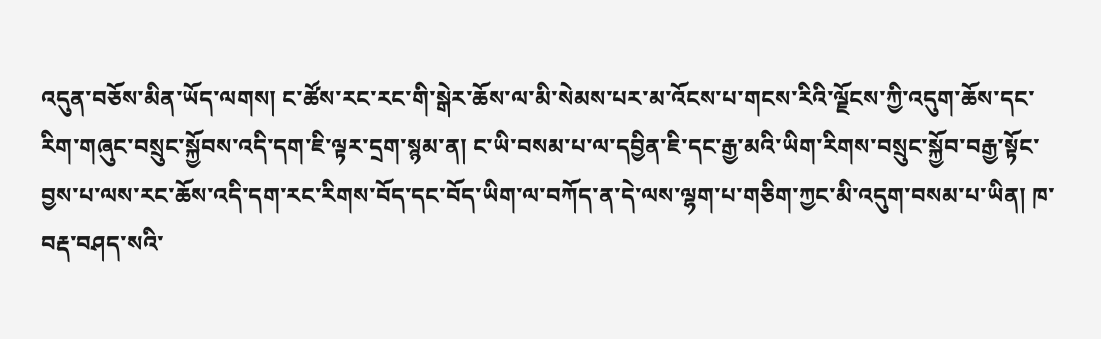འདུན་བཅོས་མིན་ཡོད་ལགས། ང་ཚོས་རང་རང་གི་སྒེར་ཆོས་ལ་མི་སེམས་པར་མ་འོངས་པ་གངས་རིའི་ལྗོངས་ཀྱི་འདུག་ཆོས་དང་རིག་གཞུང་བསྲུང་སྐྱོབས་འདི་དག་ཇི་ལྟར་དྲག་སྙམ་ན། ང་ཡི་བསམ་པ་ལ་དབྱིན་ཇི་དང་རྒྱ་མའི་ཡིག་རིགས་བསྲུང་སྐྱོབ་བརྒྱ་སྟོང་བྱས་པ་ལས་རང་ཆོས་འདི་དག་རང་རིགས་བོད་དང་བོད་ཡིག་ལ་བཀོད་ན་དེ་ལས་ལྷག་པ་གཅིག་ཀྱང་མི་འདུག་བསམ་པ་ཡིན། ཁ་བརྡ་བཤད་སའི་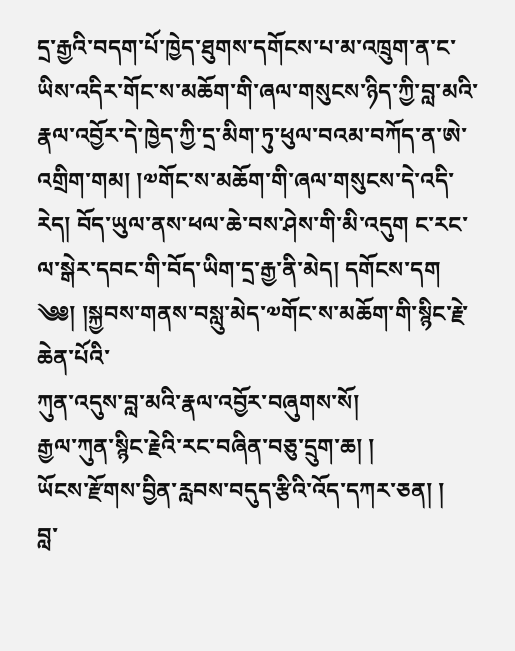དྲ་རྒྱའི་བདག་པོ་ཁྱེད་ཐུགས་དགོངས་པ་མ་འཁྲུག་ན་ང་ཡིས་འདིར་གོང་ས་མཆོག་གི་ཞལ་གསུངས་ཉིད་ཀྱི་བླ་མའི་རྣལ་འབྱོར་དེ་ཁྱེད་ཀྱི་དྲ་མིག་ཏུ་ཕུལ་བའམ་བཀོད་ན་ཨེ་འགྲིག་གམ། །༧གོང་ས་མཆོག་གི་ཞལ་གསུངས་དེ་འདི་རེད། བོད་ཡུལ་ནས་ཕལ་ཆེ་བས་ཤེས་གི་མི་འདུག ང་རང་ལ་སྒེར་དབང་གི་བོད་ཡིག་དྲ་རྒྱ་ནི་མེད། དགོངས་དག
༄༅། །སྐྱབས་གནས་བསླུ་མེད་༧གོང་ས་མཆོག་གི་སྙིང་རྗེ་ཆེན་པོའི་
ཀུན་འདུས་བླ་མའི་རྣལ་འབྱོར་བཞུགས་སོ།
རྒྱལ་ཀུན་སྙིང་རྗེའི་རང་བཞིན་བཅུ་དྲུག་ཆ། །
ཡོངས་རྫོགས་བྱིན་རླབས་བདུད་རྩིའི་འོད་དཀར་ཅན། །
བླ་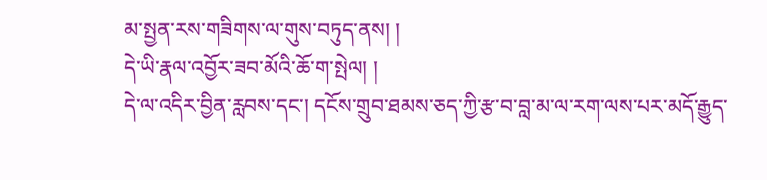མ་སྤྱན་རས་གཟིགས་ལ་གུས་བཏུད་ནས། །
དེ་ཡི་རྣལ་འབྱོར་ཟབ་མོའི་ཆོ་ག་སྤེལ། །
དེ་ལ་འདིར་བྱིན་རླབས་དང་། དངོས་གྲུབ་ཐམས་ཅད་ཀྱི་རྩ་བ་བླ་མ་ལ་རག་ལས་པར་མདོ་རྒྱུད་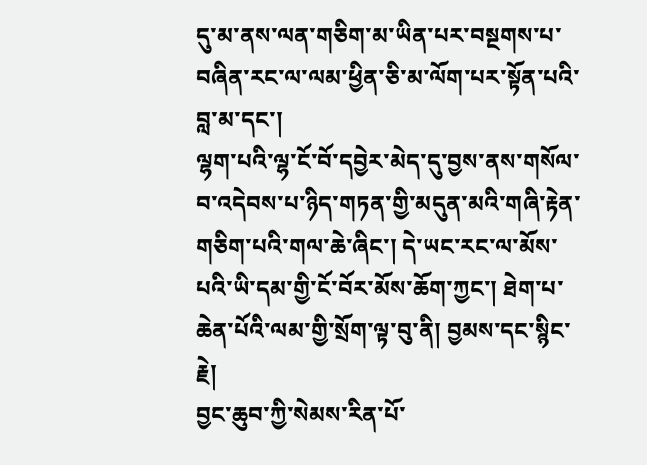དུ་མ་ནས་ལན་གཅིག་མ་ཡིན་པར་བསྔགས་པ་བཞིན་རང་ལ་ལམ་ཕྱིན་ཅི་མ་ལོག་པར་སྟོན་པའི་བླ་མ་དང་།
ལྷག་པའི་ལྷ་ངོ་བོ་དབྱེར་མེད་དུ་བྱས་ནས་གསོལ་བ་འདེབས་པ་ཉིད་གཏན་གྱི་མདུན་མའི་གཞི་རྟེན་གཅིག་པའི་གལ་ཆེ་ཞིང་། དེ་ཡང་རང་ལ་མོས་པའི་ཡི་དམ་གྱི་ངོ་བོར་མོས་ཆོག་ཀྱང་། ཐེག་པ་ཆེན་པོའི་ལམ་གྱི་སྲོག་ལྟ་བུ་ནི། བྱམས་དང་སྙིང་རྗེ།
བྱང་ཆུབ་ཀྱི་སེམས་རིན་པོ་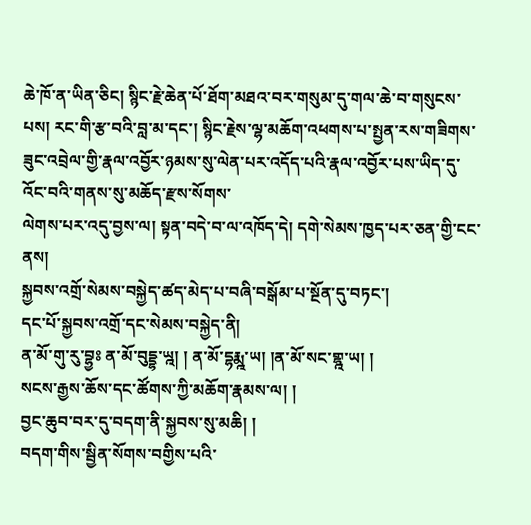ཆེ་ཁོ་ན་ཡིན་ཅིང། སྙིང་རྗེ་ཆེན་པོ་ཐོག་མཐའ་བར་གསུམ་དུ་གལ་ཆེ་བ་གསུངས་པས། རང་གི་རྩ་བའི་བླ་མ་དང་། སྙིང་རྗེས་ལྷ་མཆོག་འཕགས་པ་སྤྱན་རས་གཟིགས་ཟུང་འབྲེལ་གྱི་རྣལ་འབྱོར་ཉམས་སུ་ལེན་པར་འདོད་པའི་རྣལ་འབྱོར་པས་ཡིད་དུ་འོང་བའི་གནས་སུ་མཆོད་རྫས་སོགས་
ལེགས་པར་འདུ་བྱས་ལ། སྟན་བདེ་བ་ལ་འཁོད་དེ། དགེ་སེམས་ཁྱད་པར་ཅན་གྱི་ངང་ནས།
སྐྱབས་འགྲོ་སེམས་བསྐྱེད་ཚད་མེད་པ་བཞི་བསྒོམ་པ་སྔོན་དུ་བཏང་།
དང་པོ་སྐྱབས་འགྲོ་དང་སེམས་བསྐྱེད་ནི།
ན་མོ་གུ་རུ་བྷྱཿ ན་མོ་བུདྡྷ་ཡྰ། ། ན་མོ་དྷརྨྰ་ཡ། །ན་མོ་སང་གྷྰ་ཡ། །
སངས་རྒྱས་ཆོས་དང་ཚོགས་ཀྱི་མཆོག་རྣམས་ལ། །
བྱང་ཆུབ་བར་དུ་བདག་ནི་སྐྱབས་སུ་མཆི། །
བདག་གིས་སྦྱིན་སོགས་བགྱིས་པའི་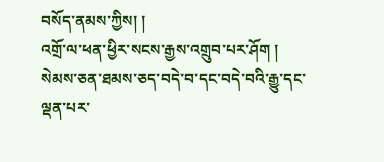བསོད་ནམས་ཀྱིས། །
འགྲོ་ལ་ཕན་ཕྱིར་སངས་རྒྱས་འགྲུབ་པར་ཤོག །
སེམས་ཅན་ཐམས་ཅད་བདེ་བ་དང་བདེ་བའི་རྒྱུ་དང་ལྡན་པར་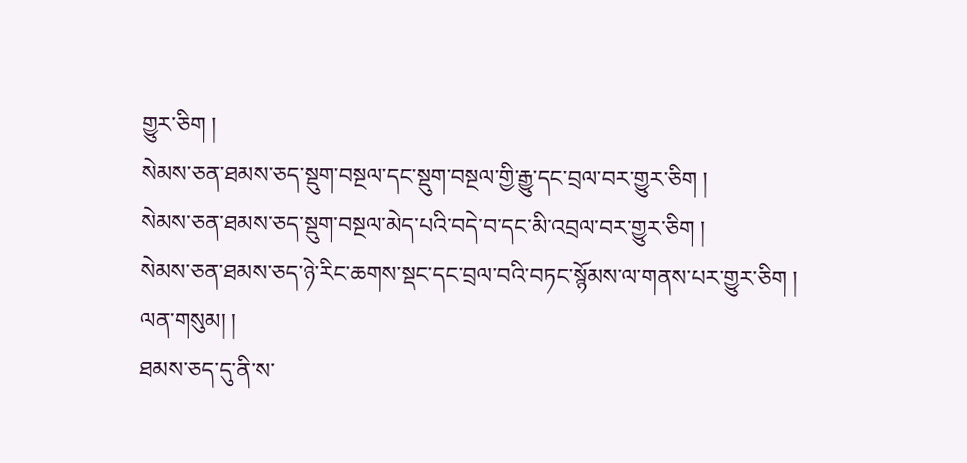གྱུར་ཅིག །
སེམས་ཅན་ཐམས་ཅད་སྡུག་བསྔལ་དང་སྡུག་བསྔལ་གྱི་རྒྱུ་དང་བྲལ་བར་གྱུར་ཅིག །
སེམས་ཅན་ཐམས་ཅད་སྡུག་བསྔལ་མེད་པའི་བདེ་བ་དང་མི་འབྲལ་བར་གྱུར་ཅིག །
སེམས་ཅན་ཐམས་ཅད་ཉེ་རིང་ཆགས་སྡང་དང་བྲལ་བའི་བཏང་སྙོམས་ལ་གནས་པར་གྱུར་ཅིག །
ལན་གསུམ། །
ཐམས་ཅད་དུ་ནི་ས་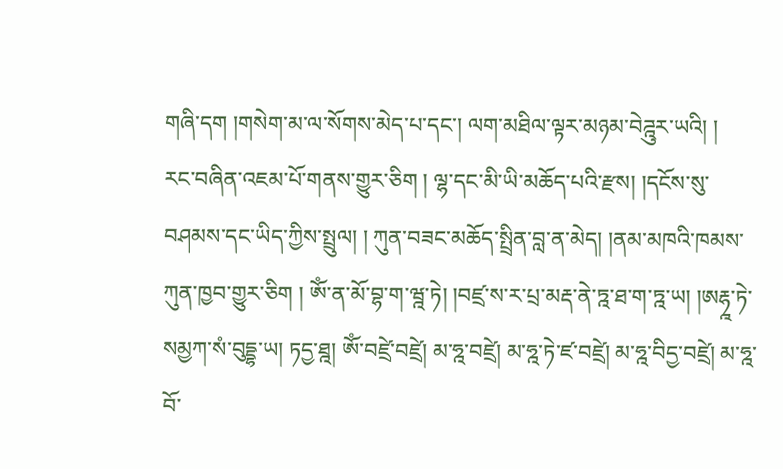གཞི་དག །གསེག་མ་ལ་སོགས་མེད་པ་དང་། ལག་མཐིལ་ལྟར་མཉམ་བེཌྰུར་ཡའི། །
རང་བཞིན་འཇམ་པོ་གནས་གྱུར་ཅིག ། ལྷ་དང་མི་ཡི་མཆོད་པའི་རྫས། །དངོས་སུ་བཤམས་དང་ཡིད་ཀྱིས་སྤྲུལ། ། ཀུན་བཟང་མཆོད་སྤྲིན་བླ་ན་མེད། །ནམ་མཁའི་ཁམས་ཀུན་ཁྱབ་གྱུར་ཅིག ། ཨོཾ་ན་མོ་བྷ་ག་ཝྰ་ཏེ། །བཛྲ་ས་ར་པྲ་མརྡ་ནེ་ཏྰ་ཐ་ག་ཏྰ་ཡ། །ཨརྷྰ་ཏེ་སམྱཀ་སཾ་བུདྡྷ་ཡ། ཏདྱ་ཐྰ། ཨོཾ་བཛྲེ་བཛྲེ། མ་ཧྰ་བཛྲེ། མ་ཧྰ་ཏེ་ཛ་བཛྲེ། མ་ཧྰ་བིདྱ་བཛྲེ། མ་ཧྰ་བོ་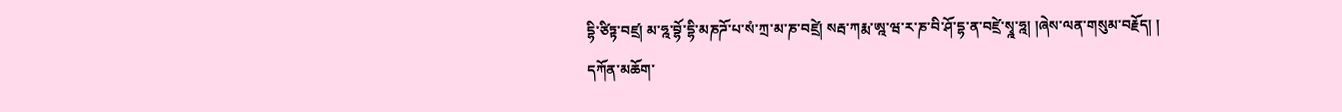དྷི་ཙིཏྟ་བཛྲ། མ་ཧྰ་བྷོ་དྷི་མཎཌོ་པ་སཾ་ཀྲ་མ་ཎ་བཛྲེ། སརྦ་ཀརྨ་ཨྰ་ཝ་ར་ཎ་བི་ཤོ་དྷ་ན་བཛྲེ་སྭྰ་ཧྰ། །ཞེས་ལན་གསུམ་བརྗོད། །
དཀོན་མཆོག་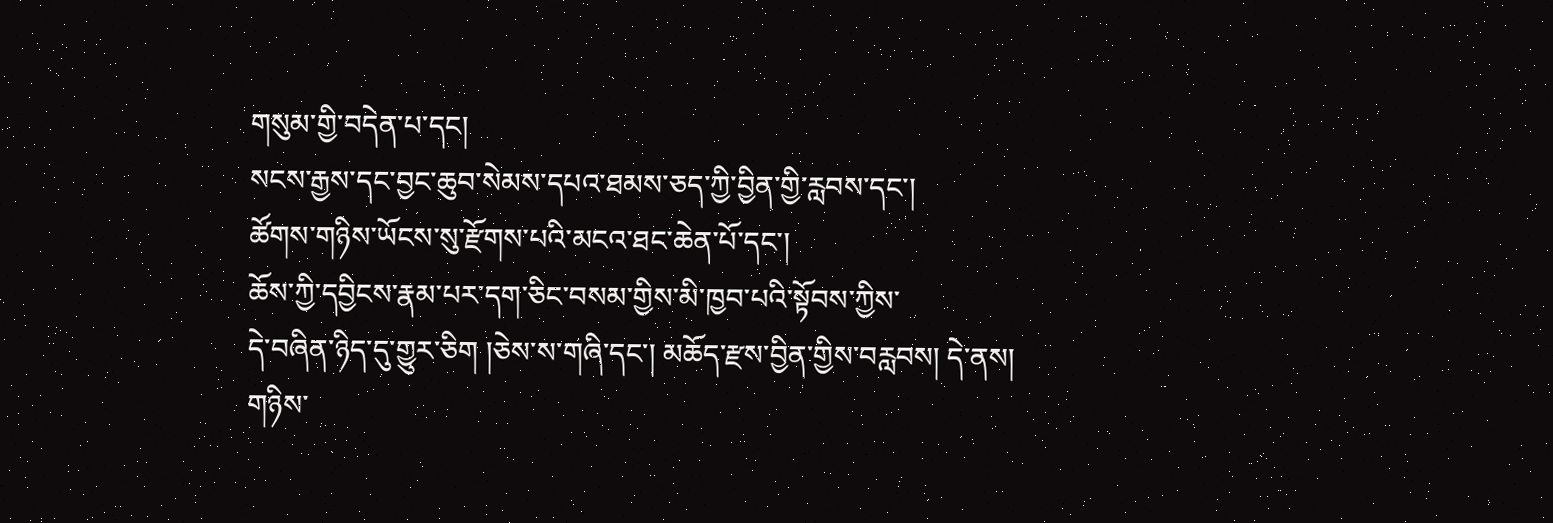གསུམ་གྱི་བདེན་པ་དང།
སངས་རྒྱས་དང་བྱང་ཆུབ་སེམས་དཔའ་ཐམས་ཅད་ཀྱི་བྱིན་གྱི་རླབས་དང་།
ཚོགས་གཉིས་ཡོངས་སུ་རྫོགས་པའི་མངའ་ཐང་ཆེན་པོ་དང་།
ཆོས་ཀྱི་དབྱིངས་རྣམ་པར་དག་ཅིང་བསམ་གྱིས་མི་ཁྱབ་པའི་སྟོབས་ཀྱིས་
དེ་བཞིན་ཉིད་དུ་གྱུར་ཅིག །ཅེས་ས་གཞི་དང་། མཆོད་རྫས་བྱིན་གྱིས་བརླབས། དེ་ནས།
གཉིས་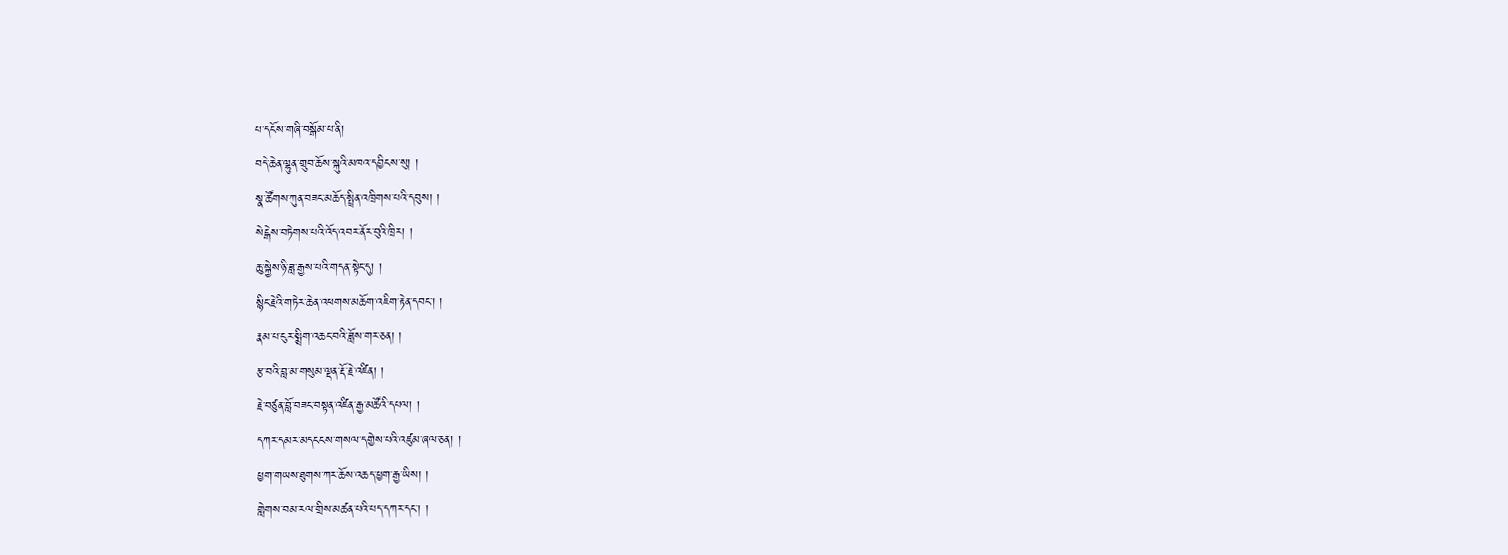པ་དངོས་གཞི་བསྒོམ་པ་ནི།
བདེ་ཆེན་ལྷུན་གྲུབ་ཆོས་སྐུའི་མཁའ་དབྱིངས་སུ། །
སྣ་ཚོགས་ཀུན་བཟང་མཆོད་སྤྲིན་འཁྲིགས་པའི་དབུས། །
སེངྒེས་བཏེགས་པའི་འོད་འབར་ནོར་བུའི་ཁྲིར། །
ཆུ་སྐྱེས་ཉི་ཟླ་རྒྱས་པའི་གདན་སྟེང་དུ། །
སྙིང་རྗེའི་གཏེར་ཆེན་འཕགས་མཆོག་འཇིག་རྟེན་དབང་། །
རྣམ་པ་ངུར་སྨྲིག་འཆང་བའི་ཟློས་གར་ཅན། །
རྩ་བའི་བླ་མ་གསུམ་ལྡན་རྡོ་རྗེ་འཛིན། །
རྗེ་བཙུན་བློ་བཟང་བསྟན་འཛིན་རྒྱ་མཚོའི་དཔལ། །
དཀར་དམར་མདངངས་གསལ་དགྱེས་པའི་འཛུམ་ཞལ་ཅན། །
ཕྱག་གཡས་ཐུགས་ཀར་ཆོས་འཆད་ཕྱག་རྒྱ་ཡིས། །
གླེགས་བམ་རལ་གྲིས་མཚན་པའི་པད་དཀར་དང་། །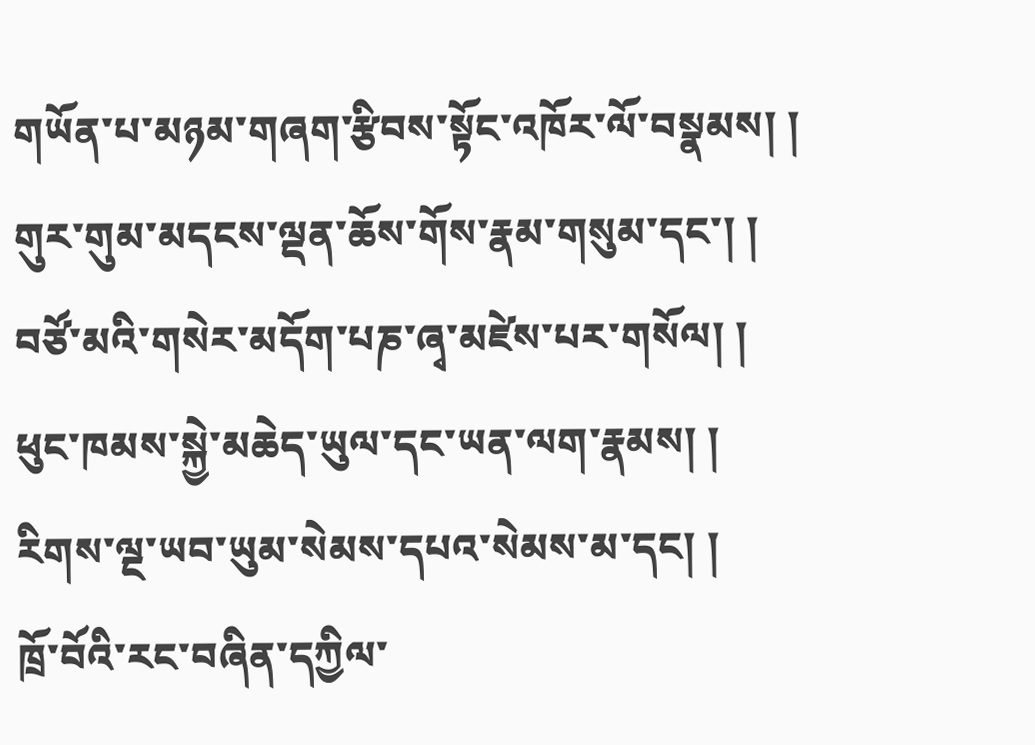གཡོན་པ་མཉམ་གཞག་རྩིབས་སྟོང་འཁོར་ལོ་བསྣམས། །
གུར་གུམ་མདངས་ལྡན་ཆོས་གོས་རྣམ་གསུམ་དང་། །
བཙོ་མའི་གསེར་མདོག་པཎ་ཞྭ་མཛེས་པར་གསོལ། །
ཕུང་ཁམས་སྐྱེ་མཆེད་ཡུལ་དང་ཡན་ལག་རྣམས། །
རིགས་ལྔ་ཡབ་ཡུམ་སེམས་དཔའ་སེམས་མ་དང། །
ཁྲོ་བོའི་རང་བཞིན་དཀྱིལ་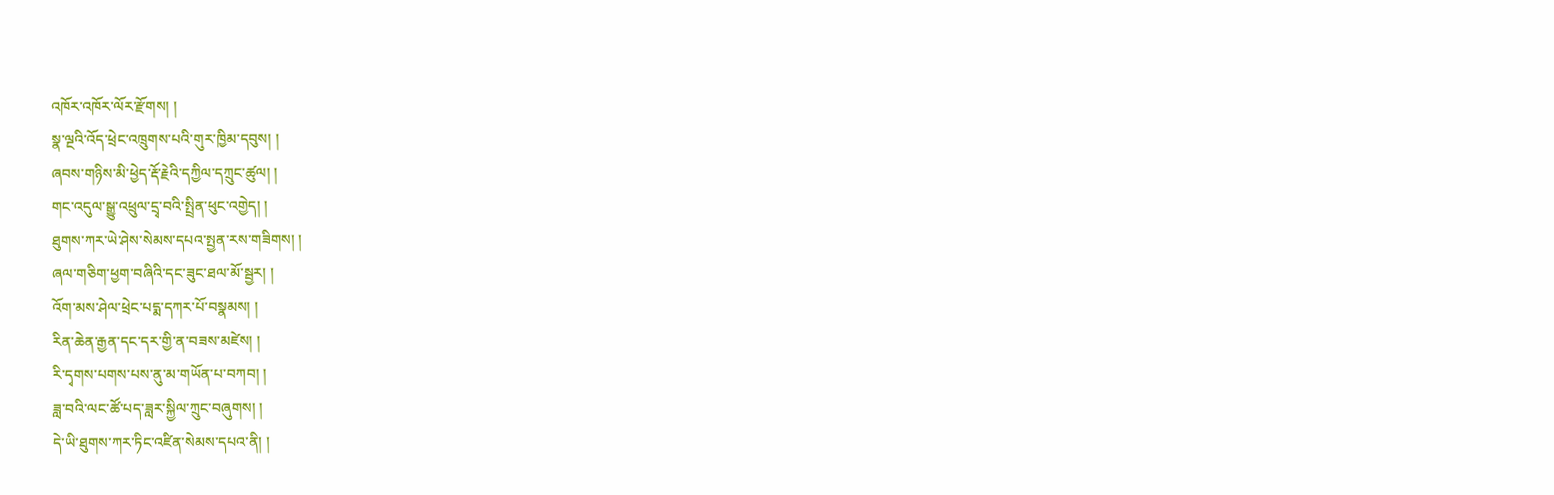འཁོར་འཁོར་ལོར་རྫོགས། །
སྣ་ལྔའི་འོད་ཕྲེང་འཁྲུགས་པའི་གུར་ཁྱིམ་དབུས། །
ཞབས་གཉིས་མི་ཕྱེད་རྡོ་རྗེའི་དཀྱིལ་དཀྲུང་ཚུལ། །
གང་འདུལ་སྒྱུ་འཕྲུལ་དྲྭ་བའི་སྤྲིན་ཕུང་འགྱེད། །
ཐུགས་ཀར་ཡེ་ཤེས་སེམས་དཔའ་སྤྱན་རས་གཟིགས། །
ཞལ་གཅིག་ཕྱག་བཞིའི་དང་ཟུང་ཐལ་མོ་སྦྱར། །
འོག་མས་ཤེལ་ཕྲེང་པདྨ་དཀར་པོ་བསྣམས། །
རིན་ཆེན་རྒྱན་དང་དར་གྱི་ན་བཟས་མཛེས། །
རི་དྭགས་པགས་པས་ནུ་མ་གཡོན་པ་བཀབ། །
ཟླ་བའི་ལང་ཚོ་པད་ཟླར་སྐྱིལ་ཀྲུང་བཞུགས། །
དེ་ཡི་ཐུགས་ཀར་ཏིང་འཛིན་སེམས་དཔའ་ནི། །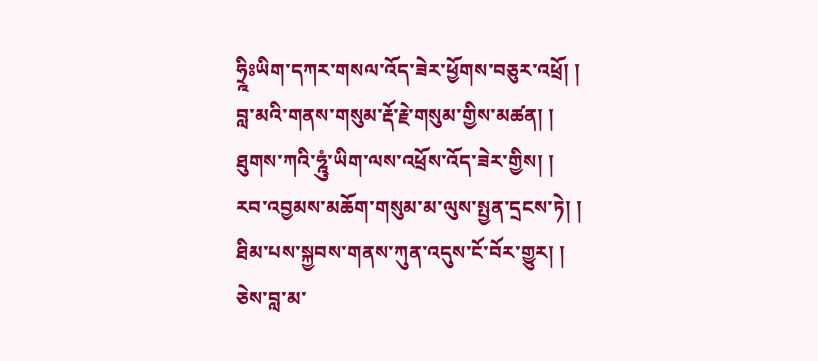ཧྲྰིཿཡིག་དཀར་གསལ་འོད་ཟེར་ཕྱོགས་བཅུར་འཕྲོ། །
བླ་མའི་གནས་གསུམ་རྡོ་རྗེ་གསུམ་གྱིས་མཚན། །
ཐུགས་ཀའི་ཧྰུཾ་ཡིག་ལས་འཕྲོས་འོད་ཟེར་གྱིས། །
རབ་འབྱམས་མཆོག་གསུམ་མ་ལུས་སྤྱན་དྲངས་ཏེ། །
ཐིམ་པས་སྐྱབས་གནས་ཀུན་འདུས་ངོ་བོར་གྱུར། །
ཅེས་བླ་མ་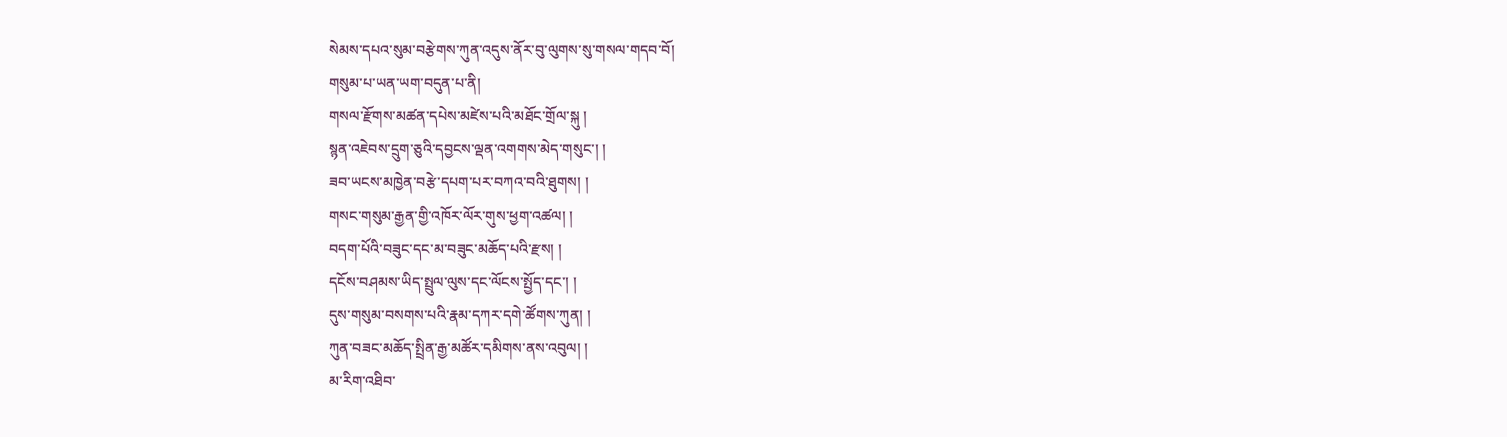སེམས་དཔའ་སུམ་བརྩེགས་ཀུན་འདུས་ནོར་བུ་ལུགས་སུ་གསལ་གདབ་བོ།
གསུམ་པ་ཡན་ཡག་བདུན་པ་ནི།
གསལ་རྫོགས་མཚན་དཔེས་མཛེས་པའི་མཐོང་གྲོལ་སྐུ །
སྙན་འཇེབས་དྲུག་ཅུའི་དབྱངས་ལྡན་འགགས་མེད་གསུང་། །
ཟབ་ཡངས་མཁྱེན་བརྩེ་དཔག་པར་བཀའ་བའི་ཐུགས། །
གསང་གསུམ་རྒྱན་གྱི་འཁོར་ལོར་གུས་ཕྱག་འཚལ། །
བདག་པོའི་བཟུང་དང་མ་བཟུང་མཆོད་པའི་རྫས། །
དངོས་བཤམས་ཡིད་སྤྲུལ་ལུས་དང་ལོངས་སྤྱོད་དང་། །
དུས་གསུམ་བསགས་པའི་རྣམ་དཀར་དགེ་ཚོགས་ཀུན། །
ཀུན་བཟང་མཆོད་སྤྲིན་རྒྱ་མཚོར་དམིགས་ནས་འབུལ། །
མ་རིག་འཐིབ་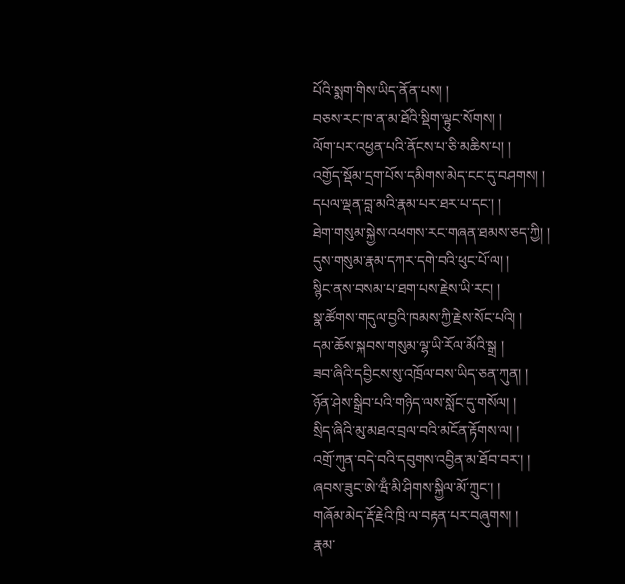པོའི་སྨག་གིས་ཡིད་ནོན་པས། །
བཅས་རང་ཁ་ན་མ་ཐོའི་སྡིག་ལྟུང་སོགས། །
ལོག་པར་འཕྱན་པའི་ནོངས་པ་ཅི་མཆིས་པ། །
འགྱོད་སྡོམ་དྲག་པོས་དམིགས་མེད་ངང་དུ་བཤགས། །
དཔལ་ལྡན་བླ་མའི་རྣམ་པར་ཐར་པ་དང་། །
ཐེག་གསུམ་སྐྱེས་འཕགས་རང་གཞན་ཐམས་ཅད་ཀྱི། །
དུས་གསུམ་རྣམ་དཀར་དགེ་བའི་ཕུང་པོ་ལ། །
སྙིང་ནས་བསམ་པ་ཐག་པས་རྗེས་ཡི་རང། །
སྣ་ཚོགས་གདུལ་བྱའི་ཁམས་ཀྱི་རྗེས་སོང་པའི། །
དམ་ཆོས་སྐབས་གསུམ་ལྷ་ཡི་རོལ་མོའི་སྒྲ །
ཟབ་ཞིའི་དབྱིངས་སུ་འཁྲོལ་བས་ཡིད་ཅན་ཀུན། །
ཉོན་ཤེས་སྒྲིབ་པའི་གཉིད་ལས་སློང་དུ་གསོལ། །
སྲིད་ཞིའི་མུ་མཐའ་བྲལ་བའི་མངོན་རྟོགས་ལ། །
འགྲོ་ཀུན་བདེ་བའི་དབུགས་འབྱིན་མ་ཐོབ་བར་། །
ཞབས་ཟུང་ཨེ་ཝྃ་མི་ཤིགས་སྐྱིལ་མོ་ཀྲུང་། །
གཞོམ་མེད་རྡོ་རྗེའི་ཁྲི་ལ་བརྟན་པར་བཞུགས། །
རྣམ་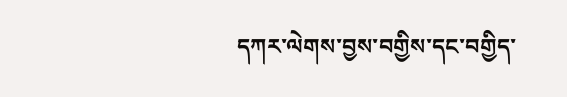དཀར་ལེགས་བྱས་བགྱིས་དང་བགྱིད་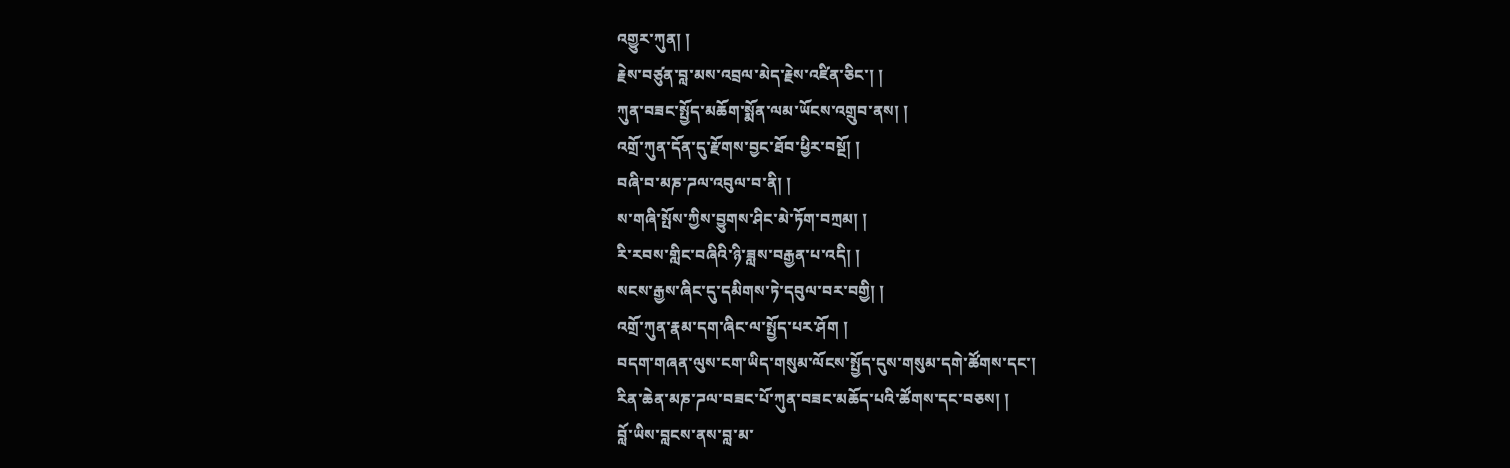འགྱུར་ཀུན། །
རྗེས་བཙུན་བླ་མས་འབྲལ་མེད་རྗེས་འཛིན་ཅིང་། །
ཀུན་བཟང་སྤྱོད་མཆོག་སྨོན་ལམ་ཡོངས་འགྲུབ་ནས། །
འགྲོ་ཀུན་དོན་དུ་རྫོགས་བྱང་ཐོབ་ཕྱིར་བསྔོ། །
བཞི་བ་མཎ་ཌལ་འབུལ་བ་ནི། །
ས་གཞི་སྤོས་ཀྱིས་བྱུགས་ཤིང་མེ་ཏོག་བཀྲམ། །
རི་རབས་གླིང་བཞིའི་ཉི་ཟླས་བརྒྱན་པ་འདི། །
སངས་རྒྱས་ཞིང་དུ་དམིགས་ཏེ་དབུལ་བར་བགྱི། །
འགྲོ་ཀུན་རྣམ་དག་ཞིང་ལ་སྤྱོད་པར་ཤོག །
བདག་གཞན་ལུས་ངག་ཡིད་གསུམ་ལོངས་སྤྱོད་དུས་གསུམ་དགེ་ཚོགས་དང་།
རིན་ཆེན་མཎ་ཌལ་བཟང་པོ་ཀུན་བཟང་མཆོད་པའི་ཚོགས་དང་བཅས། །
བློ་ཡིས་བླངས་ནས་བླ་མ་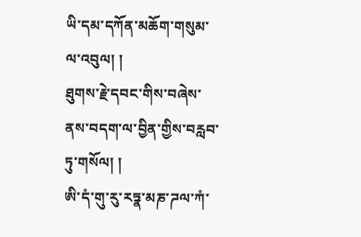ཡི་དམ་དཀོན་མཆོག་གསུམ་ལ་འབུལ། །
ཐུགས་རྗེ་དབང་གིས་བཞེས་ནས་བདག་ལ་བྱིན་གྱིས་བརླབ་ཏུ་གསོལ། །
ཨི་དཾ་གུ་རུ་རཏྣ་མཎ་ཌལ་ཀཾ་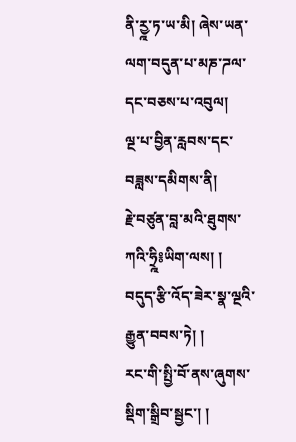ནི་རྱྰ་ཏ་ཡ་མི། ཞེས་ཡན་ལག་བདུན་པ་མཎ་ཌལ་དང་བཅས་པ་འབུལ།
ལྔ་པ་བྱིན་རླབས་དང་བཟླས་དམིགས་ནི།
རྗེ་བཙུན་བླ་མའི་ཐུགས་ཀའི་ཧྲྰི༔ཡིག་ལས། །
བདུད་རྩི་འོད་ཟེར་སྣ་ལྔའི་རྒྱུན་བབས་ཏེ། །
རང་གི་སྤྱི་བོ་ནས་ཞུགས་སྡིག་སྒྲིབ་སྦྱང་། །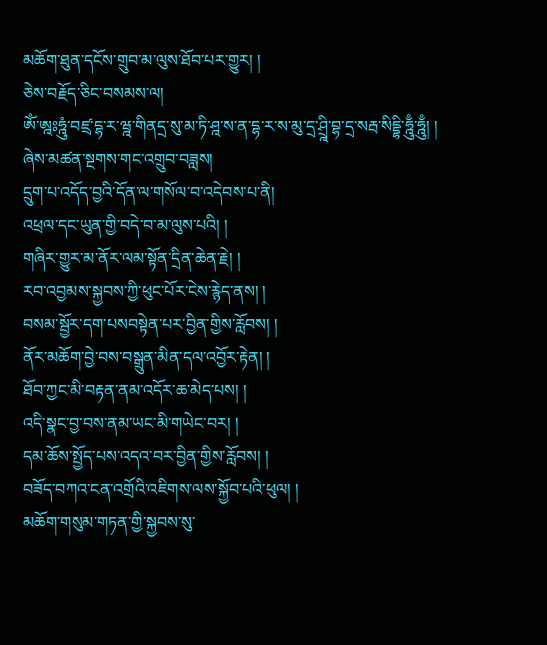མཆོག་ཐུན་དངོས་གྲུབ་མ་ལུས་ཐོབ་པར་གྱུར། །
ཅེས་བརྗོད་ཅིང་བསམས་ལ།
ཨོཾ་ཨྰཿཧྰུཾ་བཛྲ་དྷ་ར་ཝྰ་གིནདྲ་སུ་མ་ཏི་ཤྰ་ས་ན་དྷ་ར་ས་མུ་དྲ་ཤྲྰི་བྷ་དྲ་སརྦ་སིདྡྷི་ཧྰུྃ་ཧྰུྃ། །
ཞེས་མཚན་སྔགས་གང་འགྲུབ་བཟླས།
དྲུག་པ་འདོད་བྱའི་དོན་ལ་གསོལ་བ་འདེབས་པ་ནི།
འཕྲལ་དང་ཡུན་གྱི་བདེ་བ་མ་ལུས་པའི། །
གཞིར་གྱུར་མ་ནོར་ལམ་སྟོན་དྲིན་ཆེན་རྗེ། །
རབ་འབྱམས་སྐྱབས་ཀྱི་ཕུང་པོར་ངེས་རྙེད་ནས། །
བསམ་སྦྱོར་དག་པསབསྟེན་པར་བྱིན་གྱིས་རློབས། །
ནོར་མཆོག་བྱེ་བས་བསྒྲུན་མིན་དལ་འབྱོར་རྟེན། །
ཐོབ་ཀྱང་མི་བརྟན་ནམ་འདོར་ཆ་མེད་པས། །
འདི་སྣང་བྱ་བས་ནམ་ཡང་མི་གཡེང་བར། །
དམ་ཆོས་སྤྱོད་པས་འདའ་བར་བྱིན་གྱིས་རློབས། །
བཟོད་བཀའ་ངན་འགྲོའི་འཇིགས་ལས་སྐྱོབ་པའི་ཕུལ། །
མཆོག་གསུམ་གཏན་གྱི་སྐྱབས་སུ་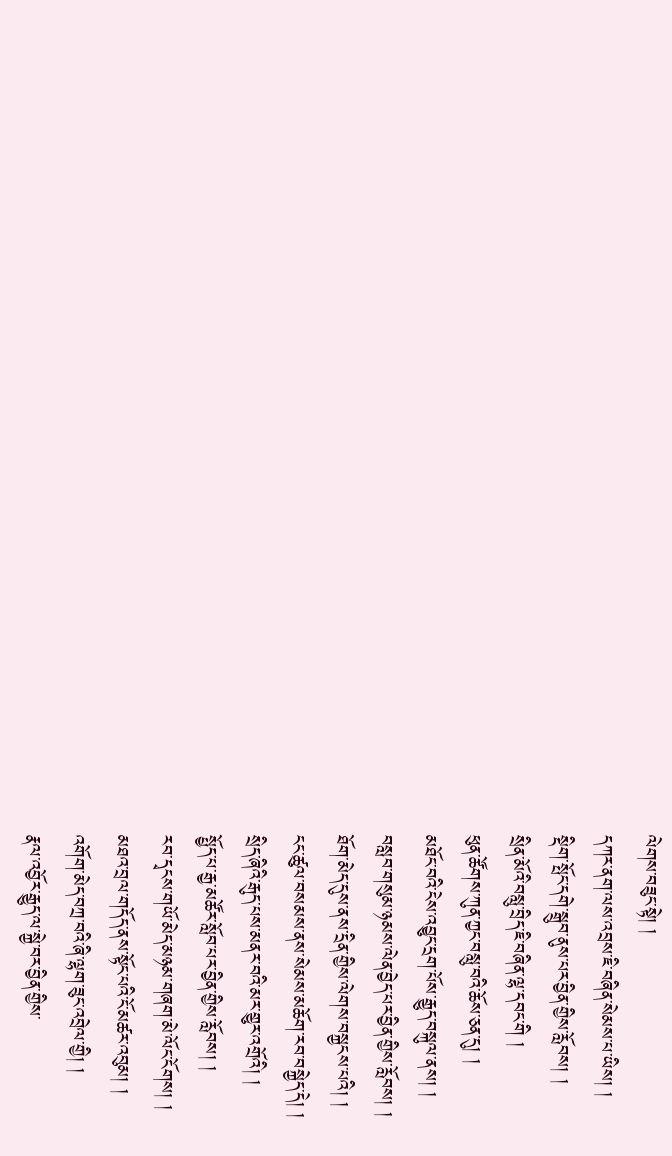ལེགས་བཟུང་སྟེ། །
དཀར་ནག་ལས་འབྲས་ཇི་བཞིན་སེམས་པ་ཡིས། །
སྡིག་སྤོང་དགེ་སྒྲུབ་ནུས་པར་བྱིན་གྱིས་རློབས། །
སྲིན་མོའི་བསླུ་བྲིད་ཇི་བཞིན་ལྷ་དབང་གི །
ཕུན་ཚོགས་ཀུན་ཀྱང་བསླུ་བའི་ཆོས་ཅན་དུ། །
མཐོང་བའི་ངེས་འབྱུང་དྲག་པོས་རྒྱུད་བསྐུལ་ནས། །
བསླབ་གསུམ་ཉམས་ལེན་བྱེད་པར་བྱིན་གྱིས་རློབས། །
ཐོག་མེད་དུས་ནས་དྲིན་གྱིས་ལེགས་བསྐྱངས་པའི། །
ངང་ཚུལ་བསམས་ནས་སེམས་མཆོག་རབ་བསྐྱེད་དེ། །
སྲིད་ཞིའི་རྒུད་པས་མནར་བའི་མར་གྱུར་འགྲོའི། །
སྤྱོད་པ་རྒྱ་མཚོར་སློབ་པར་བྱིན་གྱིས་རློབས། །
རབ་དྭངས་གཡོ་མེད་མཉམ་གཞག་མེ་ལོང་ངོགས། །
མཐའ་བྲལ་གདོད་ནས་སྟོང་པའི་ངོ་མཚར་འབུམ། །
འགོག་མེད་བཀྲ་བའི་ཞི་ལྷག་ཟུང་འབྲེལ་གྱི། །
རྣལ་འབྱོར་རྒྱུད་ལ་སྐྱེ་བར་བྱིན་གྱིས་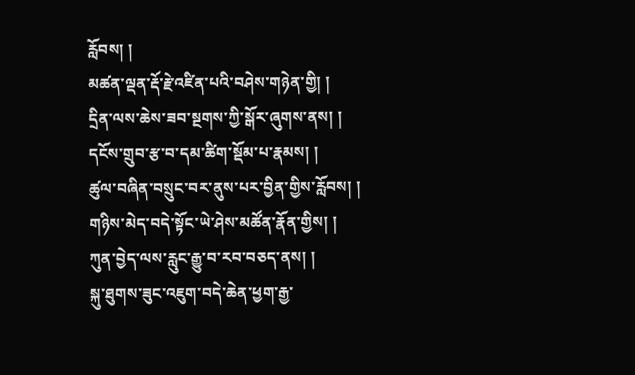རློབས། །
མཚན་ལྡན་རྡོ་རྗེ་འཛིན་པའི་བཤེས་གཉེན་གྱི། །
དྲིན་ལས་ཆེས་ཟབ་སྔགས་ཀྱི་སྒོར་ཞུགས་ནས། །
དངོས་གྲུབ་རྩ་བ་དམ་ཚིག་སྡོམ་པ་རྣམས། །
ཚུལ་བཞིན་བསྲུང་བར་ནུས་པར་བྱིན་གྱིས་རློབས། །
གཉིས་མེད་བདེ་སྟོང་ཡེ་ཤེས་མཚོན་རྣོན་གྱིས། །
ཀུན་བྱེད་ལས་རླུང་རྒྱུ་བ་རབ་བཅད་ནས། །
སྐུ་ཐུགས་ཟུང་འཇུག་བདེ་ཆེན་ཕྱག་རྒྱ་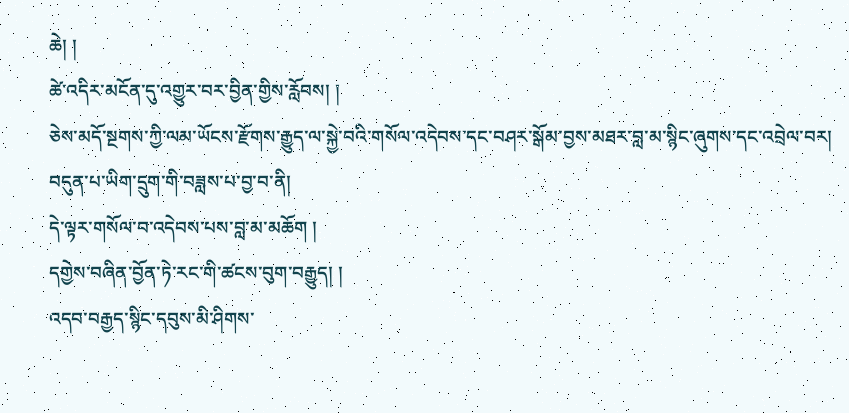ཆེ། །
ཚེ་འདིར་མངོན་དུ་འགྱུར་བར་བྱིན་གྱིས་རློབས། །
ཅེས་མདོ་སྔགས་ཀྱི་ལམ་ཡོངས་རྫོགས་རྒྱུད་ལ་སྐྱེ་བའི་གསོལ་འདེབས་དང་བཤར་སྒོམ་བྱས་མཐར་བླ་མ་སྙིང་ཞུགས་དང་འབྲེལ་བར།
བདུན་པ་ཡིག་དྲུག་གི་བཟླས་པ་བྱ་བ་ནི།
དེ་ལྟར་གསོལ་བ་འདེབས་པས་བླ་མ་མཆོག །
དགྱེས་བཞིན་བྱོན་ཏེ་རང་གི་ཚངས་བུག་བརྒྱུད། །
འདབ་བརྒྱད་སྙིང་དབུས་མི་ཤིགས་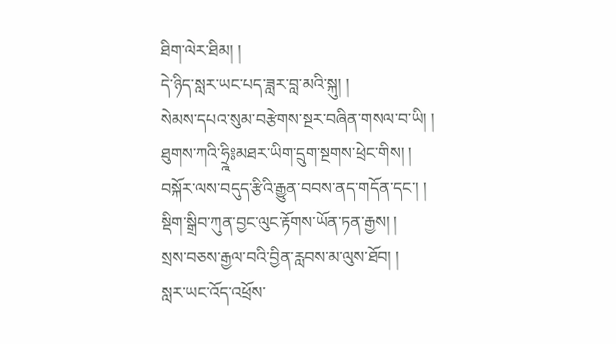ཐིག་ལེར་ཐིམ། །
དེ་ཉིད་སླར་ཡང་པད་ཟླར་བླ་མའི་སྐུ། །
སེམས་དཔའ་སུམ་བརྩེགས་སྔར་བཞིན་གསལ་བ་ཡི། །
ཐུགས་ཀའི་ཧྲྰི༔མཐར་ཡིག་དྲུག་སྔགས་ཕྲེང་གིས། །
བསྐོར་ལས་བདུད་རྩིའི་རྒྱུན་བབས་ནད་གདོན་དང་། །
སྡིག་སྒྲིབ་ཀུན་བྱང་ལུང་རྟོགས་ཡོན་ཏན་རྒྱས། །
སྲས་བཅས་རྒྱལ་བའི་བྱིན་རླབས་མ་ལུས་ཐོབ། །
སླར་ཡང་འོད་འཕྲོས་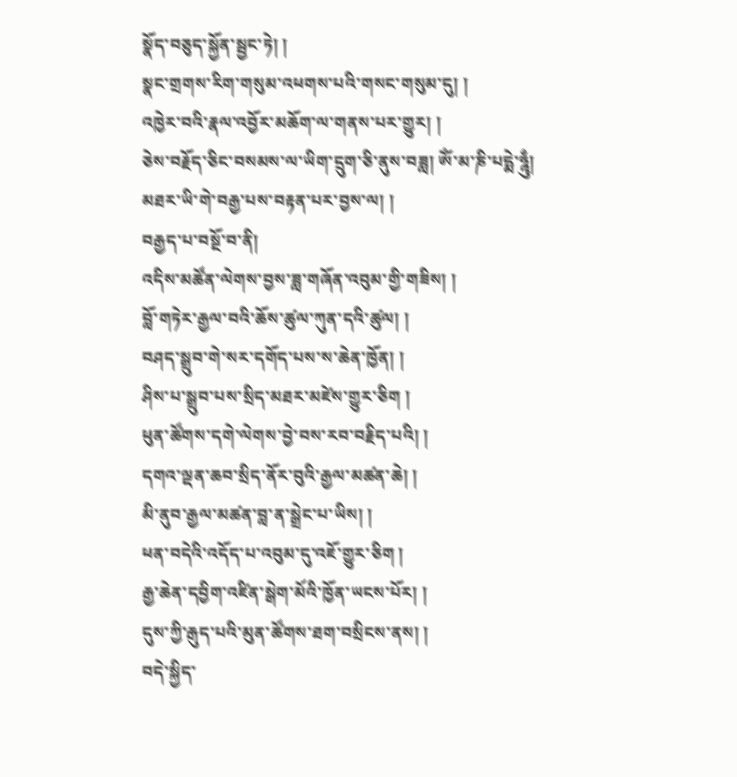སྣོད་བཅུད་སྐྱོན་སྦྱང་ཏེ། །
སྣང་གྲགས་རིག་གསུམ་འཕགས་པའི་གསང་གསུམ་དུ། །
འཁྱེར་བའི་རྣལ་འབྱོར་མཆོག་ལ་གནས་པར་གྱུར། །
ཅེས་བརྗོད་ཅིང་བསམས་ལ་ཡིག་དྲུག་ཅི་ནུས་བཟླ། ཨོཾ་མ་ཎི་པདྨེ་ཧྰུྃ།
མཐར་ཡི་གེ་བརྒྱ་པས་བརྟན་པར་བྱས་ལ། །
བརྒྱད་པ་བསྔོ་བ་ནི།
འདིས་མཚོན་ལེགས་བྱས་ཟླ་གཞོན་འབུམ་གྱི་གཟིས། །
བློ་གཏེར་རྒྱལ་བའི་ཆོས་ཚུལ་ཀུན་དའི་ཚུལ། །
བཤད་སྒྲུབ་གེ་སར་དགོད་པས་ས་ཆེན་ཁྱོན། །
ཤིས་པ་སྒྲུབ་པས་སྲིད་མཐར་མཛེས་གྱུར་ཅིག །
ཕུན་ཚོགས་དགེ་ལེགས་བྱེ་བས་རབ་བརྗིད་པའི། །
དགའ་ལྡན་ཆབ་སྲིད་ནོར་བུའི་རྒྱལ་མཚན་ཆེ། །
མི་ནུབ་རྒྱལ་མཚན་བླ་ན་སྒྲེང་པ་ཡིས། །
ཕན་བདེའི་འདོད་པ་འབུམ་དུ་འཇོ་གྱུར་ཅིག །
རྒྱ་ཆེན་དབྱིག་འཛིན་སྒེག་མོའི་ཁྱོན་ཡངས་པོར། །
དུས་ཀྱི་རྒུད་པའི་མུན་ཚོགས་ཐག་བསྲིངས་ནས། །
བདེ་སྐྱིད་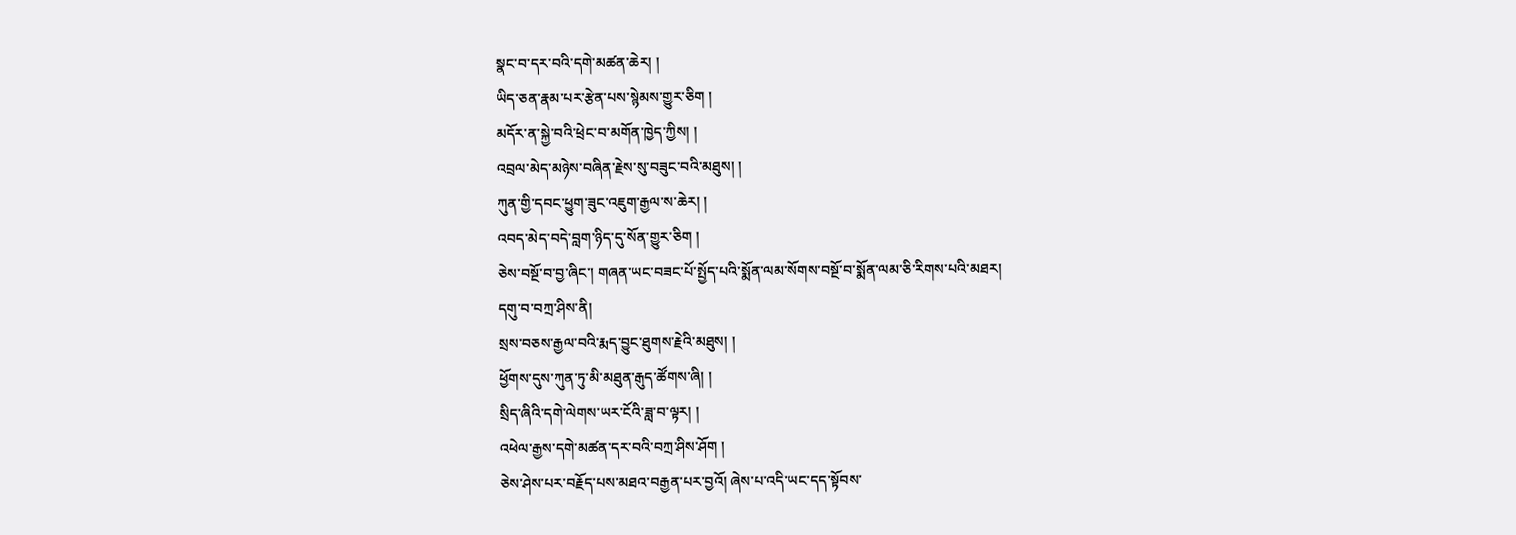སྣང་བ་དར་བའི་དགེ་མཚན་ཆེར། །
ཡིད་ཅན་རྣམ་པར་རྩེན་པས་སྙེམས་གྱུར་ཅིག །
མདོར་ན་སྐྱེ་བའི་ཕྲེང་བ་མགོན་ཁྱེད་ཀྱིས། །
འབྲལ་མེད་མཉེས་བཞིན་རྗེས་སུ་བཟུང་བའི་མཐུས། །
ཀུན་གྱི་དབང་ཕྱུག་ཟུང་འཇུག་རྒྱལ་ས་ཆེར། །
འབད་མེད་བདེ་བླག་ཉིད་དུ་སོན་གྱུར་ཅིག །
ཅེས་བསྔོ་བ་བྱ་ཞིང་། གཞན་ཡང་བཟང་པོ་སྤྱོད་པའི་སྨོན་ལམ་སོགས་བསྔོ་བ་སྨོན་ལམ་ཅི་རིགས་པའི་མཐར།
དགུ་བ་བཀྲ་ཤིས་ནི།
སྲས་བཅས་རྒྱལ་བའི་རྨད་བྱུང་ཐུགས་རྗེའི་མཐུས། །
ཕྱོགས་དུས་ཀུན་ཏུ་མི་མཐུན་རྒུད་ཚོགས་ཞི། །
སྲིད་ཞིའི་དགེ་ལེགས་ཡར་ངོའི་ཟླ་བ་ལྟར། །
འཕེལ་རྒྱས་དགེ་མཚན་དར་བའི་བཀྲ་ཤིས་ཤོག །
ཅེས་ཤེས་པར་བརྗོད་པས་མཐའ་བརྒྱན་པར་བྱའོ། ཞེས་པ་འདི་ཡང་དད་སྟོབས་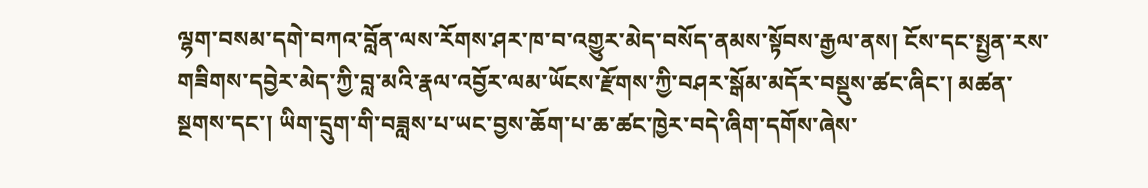ལྷག་བསམ་དགེ་བཀའ་བློན་ལས་རོགས་ཤར་ཁ་བ་འགྱུར་མེད་བསོད་ནམས་སྟོབས་རྒྱལ་ནས། ངོས་དང་སྤྱན་རས་གཟིགས་དབྱེར་མེད་ཀྱི་བླ་མའི་རྣལ་འབྱོར་ལམ་ཡོངས་རྫོགས་ཀྱི་བཤར་སྒོམ་མདོར་བསྡུས་ཚང་ཞིང་། མཚན་སྔགས་དང་། ཡིག་དྲུག་གི་བཟླས་པ་ཡང་བྱས་ཆོག་པ་ཆ་ཚང་ཁྱེར་བདེ་ཞིག་དགོས་ཞེས་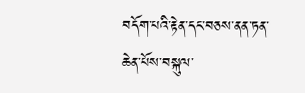བདོག་པའི་རྟེན་དང་བཅས་ནན་ཏན་ཆེན་པོས་བསྐུལ་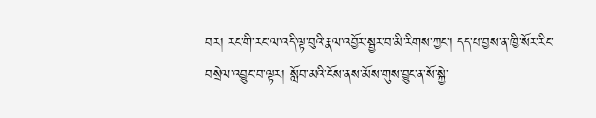བར། རང་གི་རང་ལ་འདི་ལྟ་བུའི་རྣལ་འབྱོར་སྦྱར་བ་མི་རིགས་ཀྱང་། དད་པ་བྱས་ན་ཁྱི་སོར་རིང་བསྲེལ་འབྱུང་བ་ལྟར། སློབ་མའི་ངོས་ནས་མོས་གུས་བྱུང་ན་སོ་སྐྱེ་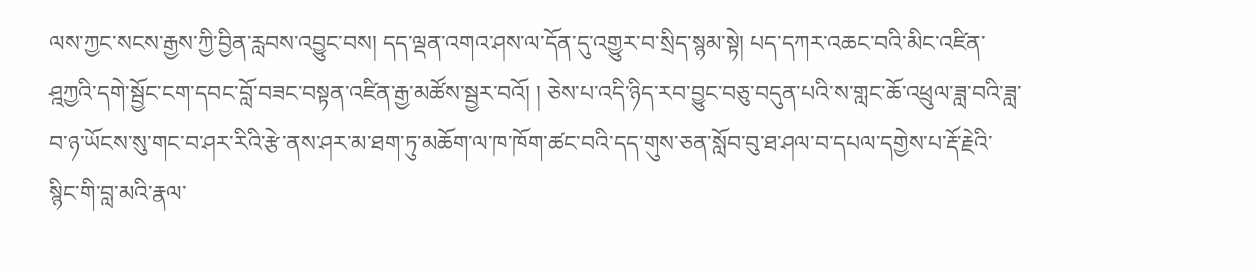ལས་ཀྱང་སངས་རྒྱས་ཀྱི་བྱིན་རླབས་འབྱུང་བས། དད་ལྡན་འགའ་ཤས་ལ་དོན་དུ་འགྱུར་བ་སྲིད་སྙམ་སྟེ། པད་དཀར་འཆང་བའི་མིང་འཛིན་ཤྰཀྱའི་དགེ་སྦྱོང་ངག་དབང་བློ་བཟང་བསྟན་འཛིན་རྒྱ་མཚོས་སྦྱར་བའོ། ། ཅེས་པ་འདི་ཉིད་རབ་བྱུང་བཅུ་བདུན་པའི་ས་གླང་ཆོ་འཕྲུལ་ཟླ་བའི་ཟླ་བ་ཉ་ཡོངས་སུ་གང་བ་ཤར་རིའི་རྩེ་ནས་ཤར་མ་ཐག་ཏུ་མཆོག་ལ་ཁ་ཁོག་ཚང་བའི་དད་གུས་ཅན་སློབ་བུ་ཐ་ཤལ་བ་དཔལ་དགྱེས་པ་རྡོ་རྗེའི་སྙིང་གི་བླ་མའི་རྣལ་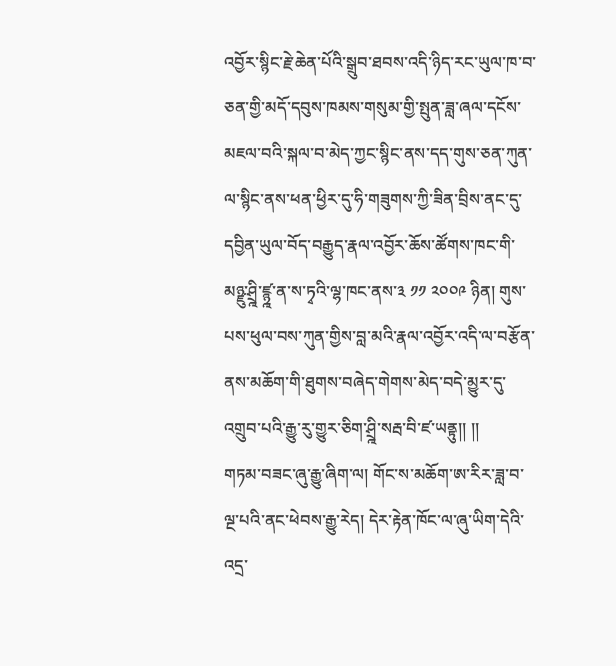འབྱོར་སྙིང་རྗེ་ཆེན་པོའི་སྒྲུབ་ཐབས་འདི་ཉིད་རང་ཡུལ་ཁ་བ་ཅན་གྱི་མདོ་དབུས་ཁམས་གསུམ་གྱི་སྤུན་ཟླ་ཞལ་དངོས་མཇལ་བའི་སྐལ་བ་མེད་ཀྱང་སྙིང་ནས་དད་གུས་ཅན་ཀུན་ལ་སྙིང་ནས་ཕན་ཕྱིར་དུ་ཧི་གཟུགས་ཀྱི་ཟིན་བྲིས་ནང་དུ་དབྱིན་ཡུལ་བོད་བརྒྱུད་རྣལ་འབྱོར་ཆོས་ཚོགས་ཁང་གི་མཉྫུ་ཤྲྰི་ཛྙྰ་ན་ས་ཏྭའི་ལྷ་ཁང་ནས་༣ ༡༡ ༢༠༠༩ ཉིན། གུས་པས་ཕུལ་བས་ཀུན་གྱིས་བླ་མའི་རྣལ་འབྱོར་འདི་ལ་བརྩོན་ནས་མཆོག་གི་ཐུགས་བཞེད་གེགས་མེད་བདེ་མྱུར་དུ་འགྲུབ་པའི་རྒྱུ་རུ་གྱུར་ཅིག་ཤྲྰི་སརྦ་བི་ཛ་ཡནྟུ།། །།
གཏམ་བཟང་ཞུ་རྒྱུ་ཞིག་ལ། གོང་ས་མཆོག་ཨ་རིར་ཟླ་བ་ལྔ་པའི་ནང་ཕེབས་རྒྱུ་རེད། དེར་རྟེན་ཁོང་ལ་ཞུ་ཡིག་དེའི་འདྲ་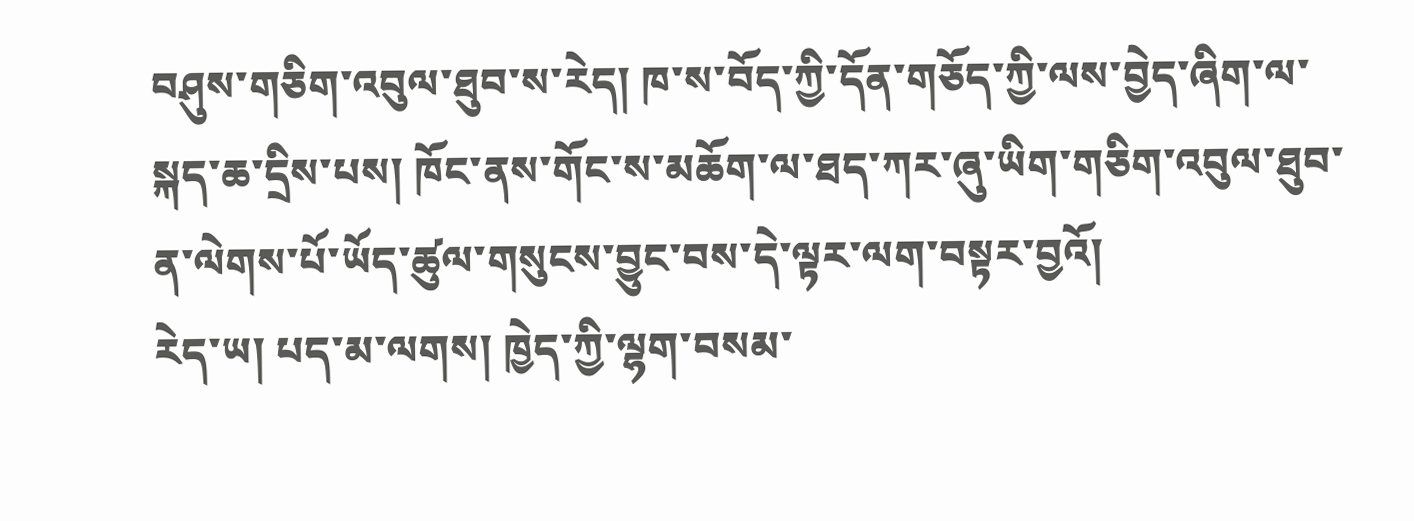བཤུས་གཅིག་འབུལ་ཐུབ་ས་རེད། ཁ་ས་བོད་ཀྱི་དོན་གཅོད་ཀྱི་ལས་བྱེད་ཞིག་ལ་སྐད་ཆ་དྲིས་པས། ཁོང་ནས་གོང་ས་མཆོག་ལ་ཐད་ཀར་ཞུ་ཡིག་གཅིག་འབུལ་ཐུབ་ན་ལེགས་པོ་ཡོད་ཚུལ་གསུངས་བྱུང་བས་དེ་ལྟར་ལག་བསྟར་བྱའོ།
རེད་ཡ། པད་མ་ལགས། ཁྱེད་ཀྱི་ལྷག་བསམ་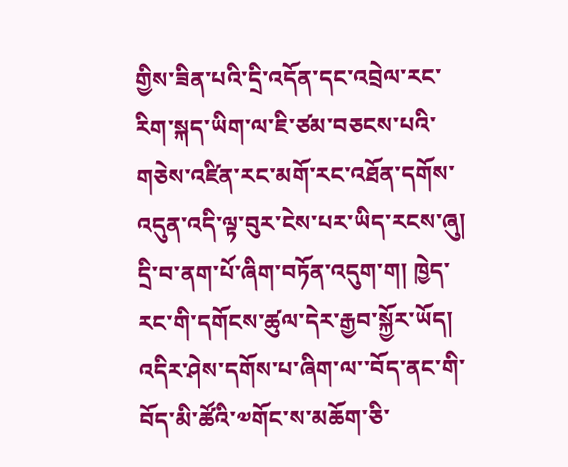གྱིས་ཟིན་པའི་དྲི་འདོན་དང་འབྲེལ་རང་རིག་སྐད་ཡིག་ལ་ཇི་ཙམ་བཅངས་པའི་གཅེས་འཛིན་རང་མགོ་རང་འཐོན་དགོས་འདུན་འདི་ལྟ་བུར་ངེས་པར་ཡིད་རངས་ཞུ།
དྲི་བ་ནག་པོ་ཞིག་བཏོན་འདུག་ག། ཁྱེད་རང་གི་དགོངས་ཚུལ་དེར་རྒྱབ་སྐྱོར་ཡོད།
འདིར་ཤེས་དགོས་པ་ཞིག་ལ་་བོད་ནང་གི་བོད་མི་ཚོའི་༧གོང་ས་མཆོག་ཅི་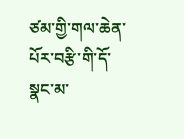ཙམ་གྱི་གལ་ཆེན་པོར་བརྩི་གི་དོ་སྣང་མ་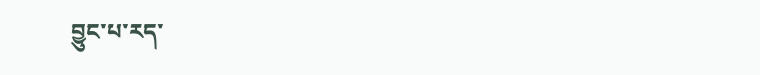བྱུང་པ་རད་